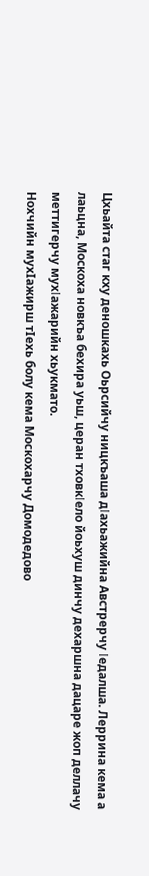Цхьайта стаг кху деношкахь Оьрсийчу ницкъаша дΙахьажийна Австрерчу Ιедалша. Леррина кема а лаьцна, Москоха новкъа бехира уьш, церан тховкΙело йоьхуш динчу дехаршна дацаре жоп деллачу меттигерчу мухΙажарийн хьукмато.
Нохчийн мухIажирш тIехь болу кема Москохарчу Домодедово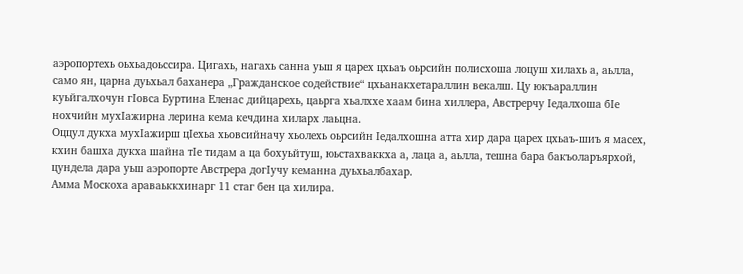аэропортехь оьхьадоьссира. Цигахь, нагахь санна уьш я царех цхьаъ оьрсийн полисхоша лоцуш хилахь а, аьлла, само ян, царна дуьхьал баханера „Гражданское содействие“ цхьанакхетараллин векалш. Цу юкъараллин куьйгалхочун гIовса Буртина Еленас дийцарехь, цаьрга хьалххе хаам бина хиллера, Австрерчу Iедалхоша бIе нохчийн мухIажирна лерина кема кечдина хиларх лаьцна.
Оццул дукха мухIажирш цIехьа хьовсийначу хьолехь оьрсийн Iедалхошна атта хир дара царех цхьаъ-шиъ я масех, кхин башха дукха шайна тIе тидам а ца бохуьйтуш, юьстахваккха а, лаца а, аьлла, тешна бара бакъоларъярхой, цундела дара уьш аэропорте Австрера догIучу кеманна дуьхьалбахар.
Амма Москоха араваьккхинарг 11 стаг бен ца хилира.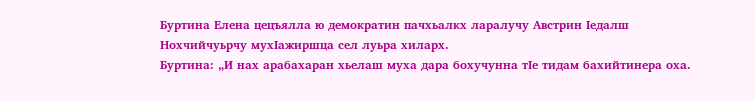Буртина Елена цецъялла ю демократин пачхьалкх ларалучу Австрин Iедалш Нохчийчуьрчу мухIажиршца сел луьра хиларх.
Буртина: „И нах арабахаран хьелаш муха дара бохучунна тIе тидам бахийтинера оха.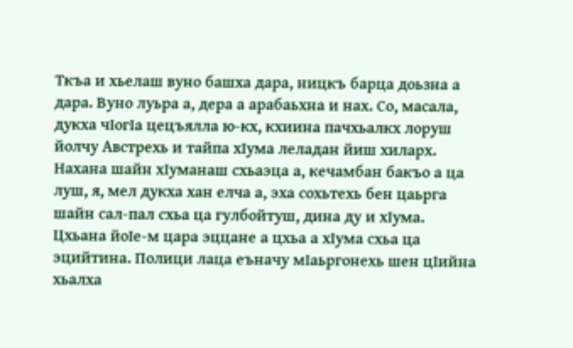Ткъа и хьелаш вуно башха дара, ницкъ барца доьзна а дара. Вуно луьра а, дера а арабаьхна и нах. Со, масала, дукха чIогIа цецъялла ю-кх, кхиина пачхьалкх лоруш йолчу Австрехь и тайпа хIума леладан йиш хиларх.
Нахана шайн хIуманаш схьаэца а, кечамбан бакъо а ца луш, я, мел дукха хан елча а, эха сохьтехь бен цаьрга шайн сал-пал схьа ца гулбойтуш, дина ду и хIума. Цхьана йоIе-м цара эццане а цхьа а хIума схьа ца эцийтина. Полици лаца еъначу мIаьргонехь шен цIийна хьалха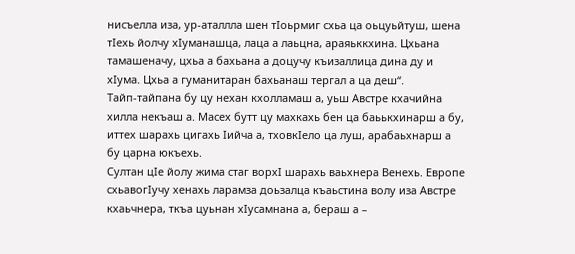нисъелла иза, ур-аталлла шен тIоьрмиг схьа ца оьцуьйтуш, шена тIехь йолчу хIуманашца, лаца а лаьцна, араяьккхина. Цхьана тамашеначу, цхьа а бахьана а доцучу къизаллица дина ду и хIума. Цхьа а гуманитаран бахьанаш тергал а ца деш“.
Тайп-тайпана бу цу нехан кхолламаш а, уьш Австре кхачийна хилла некъаш а. Масех бутт цу махкахь бен ца баьькхинарш а бу, иттех шарахь цигахь Iийча а, тховкIело ца луш, арабаьхнарш а бу царна юкъехь.
Султан цIе йолу жима стаг ворхI шарахь ваьхнера Венехь. Европе схьавогIучу хенахь ларамза доьзалца къаьстина волу иза Австре кхаьчнера, ткъа цуьнан хIусамнана а, бераш а –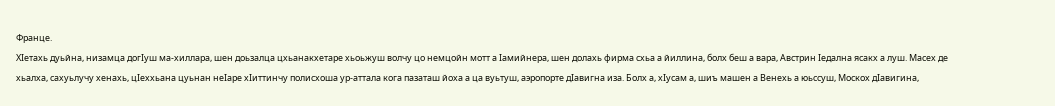Франце.
ХIетахь дуьйна, низамца догIуш ма-хиллара, шен доьзалца цхьанакхетаре хьоьжуш волчу цо немцойн мотт а Iамийнера, шен долахь фирма схьа а йиллина, болх беш а вара, Австрин Iедална ясакх а луш. Масех де хьалха, сахуьлучу хенахь, цIеххьана цуьнан неIаре хIиттинчу полисхоша ур-аттала кога пазаташ йоха а ца вуьтуш, аэропорте дIавигна иза. Болх а, хIусам а, шиъ машен а Венехь а юьссуш, Москох дIавигина,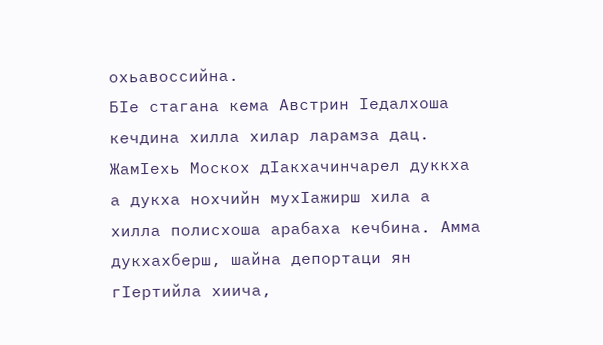охьавоссийна.
БIе стагана кема Австрин Iедалхоша кечдина хилла хилар ларамза дац. ЖамIехь Москох дIакхачинчарел дуккха а дукха нохчийн мухIажирш хила а хилла полисхоша арабаха кечбина. Амма дукхахберш, шайна депортаци ян гIертийла хиича,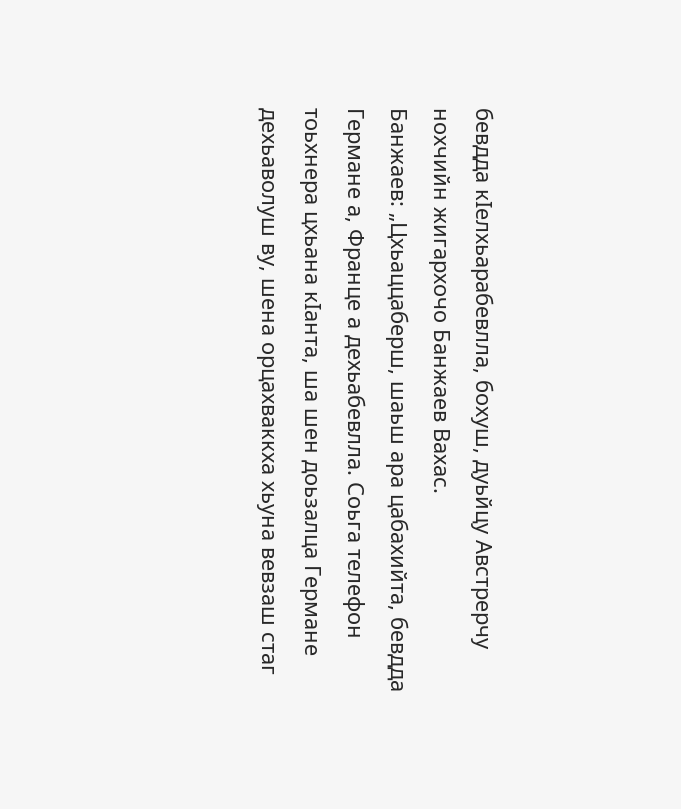бевдда кIелхьарабевлла, бохуш, дуьйцу Австрерчу нохчийн жигархочо Банжаев Вахас.
Банжаев: „Цхьаццаберш, шаьш ара цабахийта, бевдда Германе а, Франце а дехьабевлла. Соьга телефон тоьхнера цхьана кIанта, ша шен доьзалца Германе дехьаволуш ву, шена орцахваккха хьуна вевзаш стаг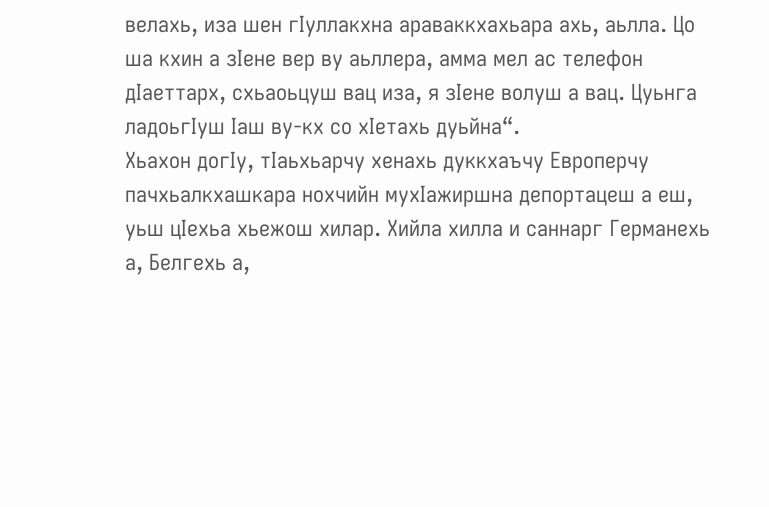велахь, иза шен гIуллакхна араваккхахьара ахь, аьлла. Цо ша кхин а зIене вер ву аьллера, амма мел ас телефон дIаеттарх, схьаоьцуш вац иза, я зIене волуш а вац. Цуьнга ладоьгIуш Iаш ву-кх со хIетахь дуьйна“.
Хьахон догIу, тIаьхьарчу хенахь дуккхаъчу Европерчу пачхьалкхашкара нохчийн мухIажиршна депортацеш а еш, уьш цIехьа хьежош хилар. Хийла хилла и саннарг Германехь а, Белгехь а,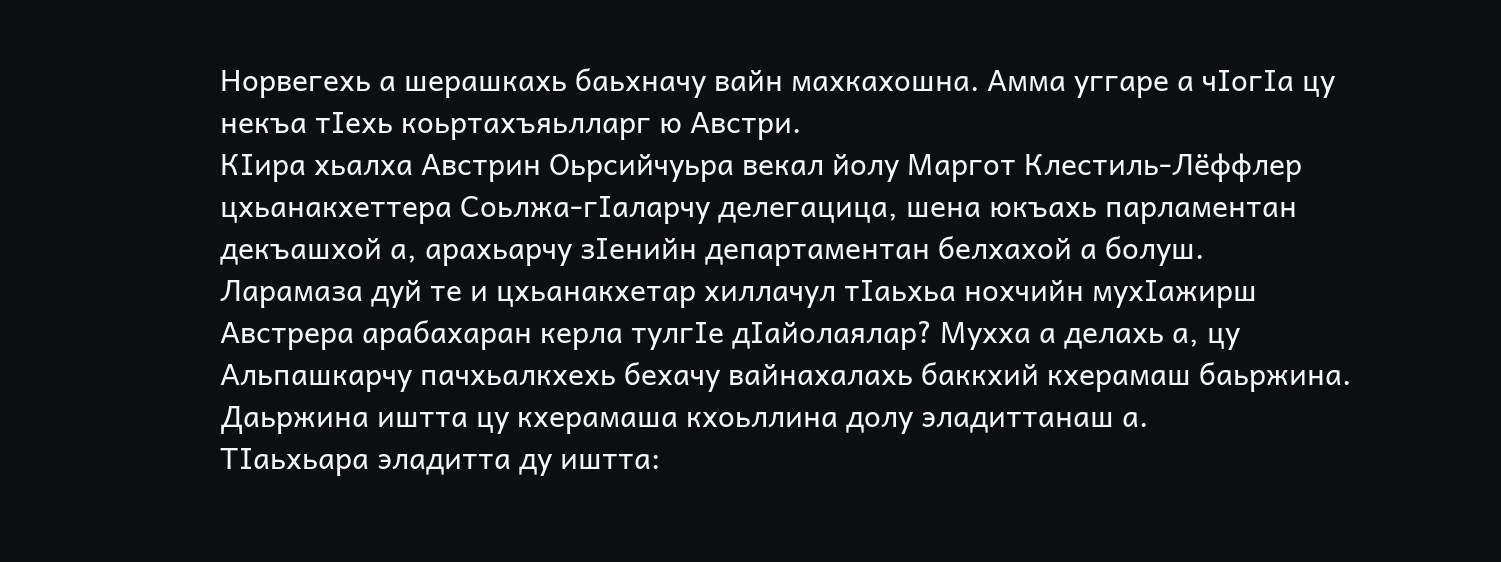Норвегехь а шерашкахь баьхначу вайн махкахошна. Амма уггаре а чIогIа цу некъа тIехь коьртахъяьлларг ю Австри.
КIира хьалха Австрин Оьрсийчуьра векал йолу Маргот Клестиль-Лёффлер цхьанакхеттера Соьлжа-гIаларчу делегацица, шена юкъахь парламентан декъашхой а, арахьарчу зIенийн департаментан белхахой а болуш.
Ларамаза дуй те и цхьанакхетар хиллачул тIаьхьа нохчийн мухIажирш Австрера арабахаран керла тулгIе дIайолаялар? Мухха а делахь а, цу Альпашкарчу пачхьалкхехь бехачу вайнахалахь баккхий кхерамаш баьржина. Даьржина иштта цу кхерамаша кхоьллина долу эладиттанаш а.
ТIаьхьара эладитта ду иштта: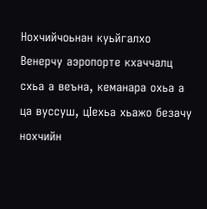Нохчийчоьнан куьйгалхо Венерчу аэропорте кхаччалц схьа а веъна, кеманара охьа а ца вуссуш, цIехьа хьажо безачу нохчийн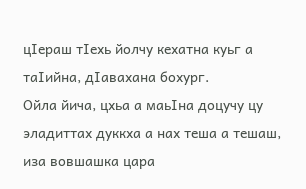цIераш тIехь йолчу кехатна куьг а таIийна, дIавахана бохург.
Ойла йича, цхьа а маьIна доцучу цу эладиттах дуккха а нах теша а тешаш, иза вовшашка цара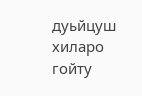дуьйцуш хиларо гойту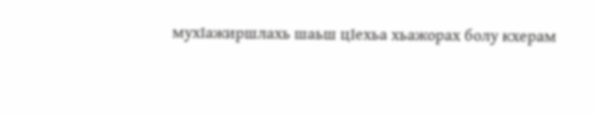мухIажиршлахь шаьш цIехьа хьажорах болу кхерам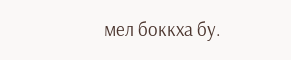мел боккха бу.